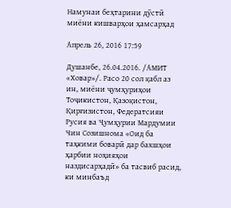Намунаи беҳтарини дӯстӣ миёни кишварҳои ҳамсарҳад

Апрель 26, 2016 17:59

Душанбе, 26.04.2016. /АМИТ «Ховар»/. Расо 20 сол қабл аз ин, миёни ҷумҳуриҳои Тоҷикистон, Қазоқистон, Қирғизистон, Федератсияи Русия ва Ҷумҳурии Мардумии Чин Созишнома «Оид ба таҳкими боварӣ дар бахшҳои ҳарбии ноҳияҳои наздисарҳадӣ» ба тасвиб расид, ки минбаъд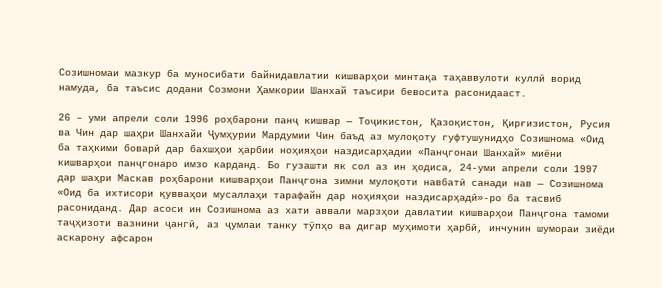Созишномаи мазкур ба муносибати байнидавлатии кишварҳои минтақа таҳаввулоти куллӣ ворид намуда, ба таъсис додани Созмони Ҳамкории Шанхай таъсири бевосита расонидааст.

26 – уми апрели соли 1996 роҳбарони панҷ кишвар — Тоҷикистон, Қазоқистон, Қирғизистон, Русия ва Чин дар шаҳри Шанхайи Ҷумҳурии Мардумии Чин баъд аз мулоқоту гуфтушунидҳо Созишнома «Оид ба таҳкими боварӣ дар бахшҳои ҳарбии ноҳияҳои наздисарҳадии «Панҷгонаи Шанхай» миёни кишварҳои панҷгонаро имзо карданд. Бо гузашти як сол аз ин ҳодиса, 24-уми апрели соли 1997 дар шаҳри Маскав роҳбарони кишварҳои Панҷгона зимни мулоқоти навбатӣ санади нав — Созишнома «Оид ба ихтисори қувваҳои мусаллаҳи тарафайн дар ноҳияҳои наздисарҳадӣ»-ро ба тасвиб расониданд. Дар асоси ин Созишнома аз хати аввали марзҳои давлатии кишварҳои Панҷгона тамоми таҷҳизоти вазнини ҷангӣ, аз ҷумлаи танку тӯпҳо ва дигар муҳимоти ҳарбӣ, инчунин шумораи зиёди аскарону афсарон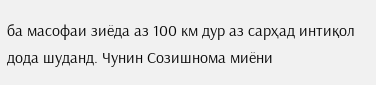ба масофаи зиёда аз 100 км дур аз сарҳад интиқол дода шуданд. Чунин Созишнома миёни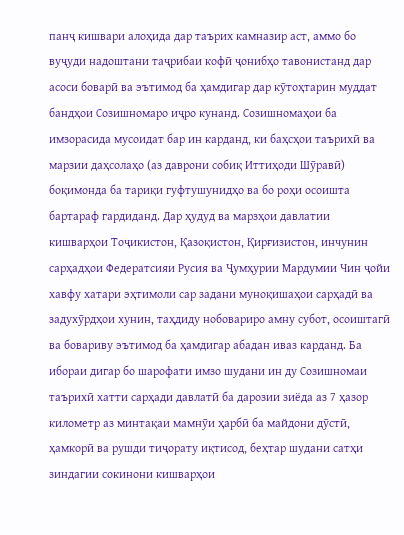панҷ кишвари алоҳида дар таърих камназир аст, аммо бо вуҷуди надоштани таҷрибаи кофӣ ҷонибҳо тавонистанд дар асоси боварӣ ва эътимод ба ҳамдигар дар кӯтоҳтарин муддат бандҳои Созишномаро иҷро кунанд. Созишномаҳои ба имзорасида мусоидат бар ин карданд, ки баҳсҳои таърихӣ ва марзии даҳсолаҳо (аз даврони собиқ Иттиҳоди Шӯравӣ)  боқимонда ба тариқи гуфтушунидҳо ва бо роҳи осоишта бартараф гардиданд. Дар ҳудуд ва марзҳои давлатии кишварҳои Тоҷикистон, Қазоқистон, Қирғизистон, инчунин сарҳадҳои Федератсияи Русия ва Ҷумҳурии Мардумии Чин ҷойи хавфу хатари эҳтимоли сар задани муноқишаҳои сарҳадӣ ва задухӯрдҳои хунин, таҳдиду нобовариро амну субот, осоиштагӣ ва бовариву эътимод ба ҳамдигар абадан иваз карданд. Ба ибораи дигар бо шарофати имзо шудани ин ду Созишномаи таърихӣ хатти сарҳади давлатӣ ба дарозии зиёда аз 7 ҳазор километр аз минтақаи мамнӯи ҳарбӣ ба майдони дӯстӣ, ҳамкорӣ ва рушди тиҷорату иқтисод, беҳтар шудани сатҳи зиндагии сокинони кишварҳои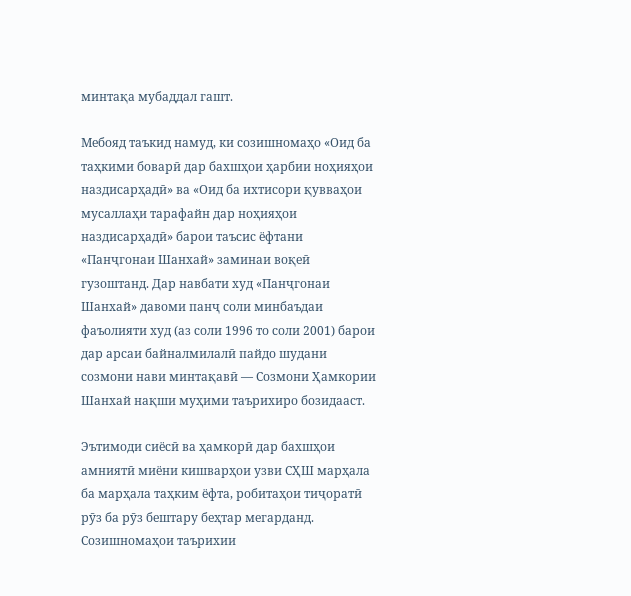минтақа мубаддал гашт.

Мебояд таъкид намуд, ки созишномаҳо «Оид ба таҳкими боварӣ дар бахшҳои ҳарбии ноҳияҳои наздисарҳадӣ» ва «Оид ба ихтисори қувваҳои мусаллаҳи тарафайн дар ноҳияҳои наздисарҳадӣ» барои таъсис ёфтани «Панҷгонаи Шанхай» заминаи воқеӣ гузоштанд. Дар навбати худ «Панҷгонаи Шанхай» давоми панҷ соли минбаъдаи фаъолияти худ (аз соли 1996 то соли 2001) барои дар арсаи байналмилалӣ пайдо шудани созмони нави минтақавӣ — Созмони Ҳамкории Шанхай нақши муҳими таърихиро бозидааст.

Эътимоди сиёсӣ ва ҳамкорӣ дар бахшҳои амниятӣ миёни кишварҳои узви СҲШ марҳала ба марҳала таҳким ёфта, робитаҳои тиҷоратӣ рӯз ба рӯз бештару беҳтар мегарданд. Созишномаҳои таърихии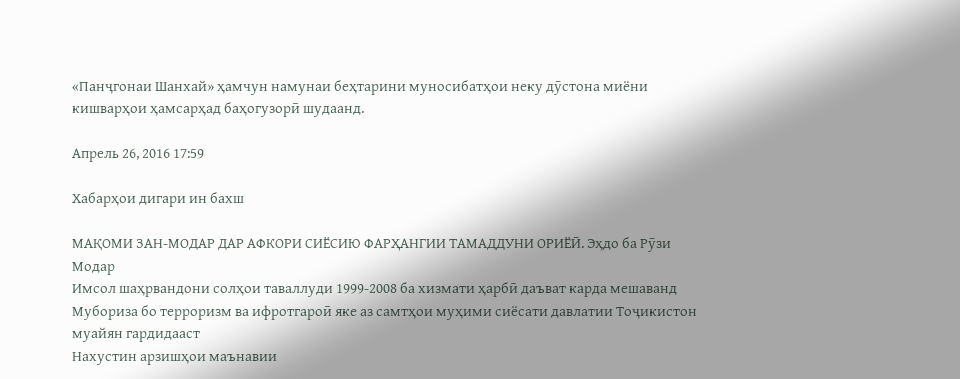«Панҷгонаи Шанхай» ҳамчун намунаи беҳтарини муносибатҳои неку дӯстона миёни кишварҳои ҳамсарҳад баҳогузорӣ шудаанд.

Апрель 26, 2016 17:59

Хабарҳои дигари ин бахш

МАҚОМИ ЗАН-МОДАР ДАР АФКОРИ СИЁСИЮ ФАРҲАНГИИ ТАМАДДУНИ ОРИЁӢ. Эҳдо ба Рӯзи Модар
Имсол шаҳрвандони солҳои таваллуди 1999-2008 ба хизмати ҳарбӣ даъват карда мешаванд
Мубориза бо терроризм ва ифротгароӣ яке аз самтҳои муҳими сиёсати давлатии Тоҷикистон муайян гардидааст
Нахустин арзишҳои маънавии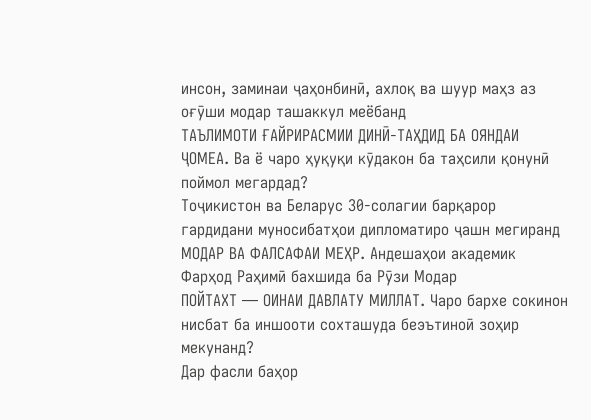инсон, заминаи ҷаҳонбинӣ, ахлоқ ва шуур маҳз аз оғӯши модар ташаккул меёбанд
ТАЪЛИМОТИ ҒАЙРИРАСМИИ ДИНӢ-ТАҲДИД БА ОЯНДАИ ҶОМЕА. Ва ё чаро ҳуқуқи кӯдакон ба таҳсили қонунӣ поймол мегардад?
Тоҷикистон ва Беларус 30-солагии барқарор гардидани муносибатҳои дипломатиро ҷашн мегиранд
МОДАР ВА ФАЛСАФАИ МЕҲР. Андешаҳои академик Фарҳод Раҳимӣ бахшида ба Рӯзи Модар
ПОЙТАХТ — ОИНАИ ДАВЛАТУ МИЛЛАТ. Чаро бархе сокинон нисбат ба иншооти сохташуда беэътиноӣ зоҳир мекунанд?
Дар фасли баҳор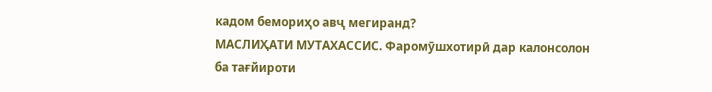кадом бемориҳо авҷ мегиранд?
МАСЛИҲАТИ МУТАХАССИС. Фаромӯшхотирӣ дар калонсолон ба тағйироти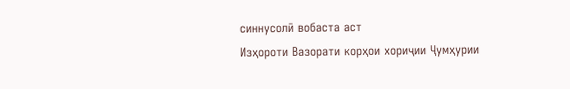синнусолӣ вобаста аст
Изҳороти Вазорати корҳои хориҷии Ҷумҳурии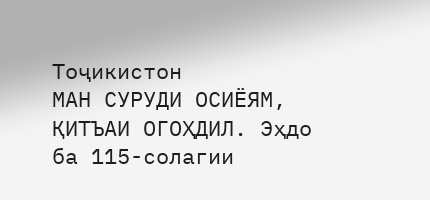Тоҷикистон
МАН СУРУДИ ОСИЁЯМ, ҚИТЪАИ ОГОҲДИЛ. Эҳдо ба 115-солагии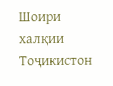Шоири халқии Тоҷикистон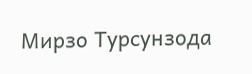Мирзо Турсунзода